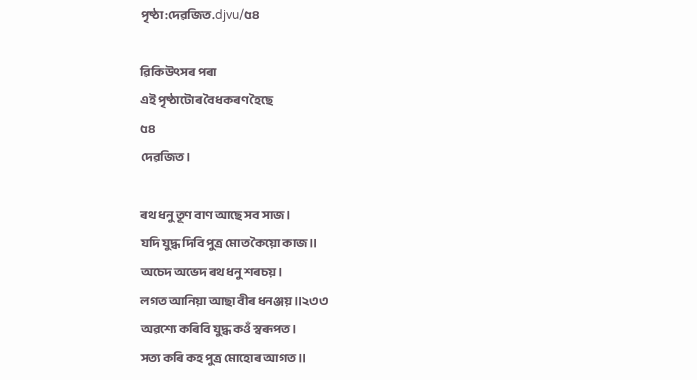পৃষ্ঠা:দেৱজিত.djvu/৫৪

ৱিকিউৎসৰ পৰা
এই পৃষ্ঠাটোৰ বৈধকৰণ হৈছে
৫৪
দেৱজিত।

ৰথ ধনু তূণ বাণ আছে সব সাজ।
যদি যুদ্ধ দিবি পুত্ৰ মোত কৈয়ো কাজ॥
অচেদ অভেদ ৰথ ধনু শৰচয়।
লগত আনিয়া আছা বীৰ ধনঞ্জয়॥২৩৩
অৱশ্যে কৰিবি যুদ্ধ কওঁ স্বৰূপত।
সত্য কৰি কহ পুত্ৰ মোহোৰ আগত॥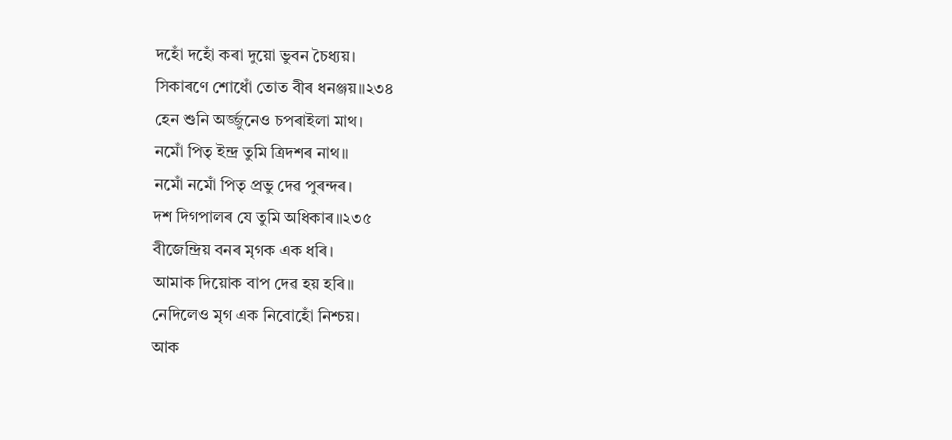দহোঁ দহোঁ কৰা দুয়ো ভুবন চৈধ্যয়।
সিকাৰণে শোধোঁ তোত বীৰ ধনঞ্জয়॥২৩৪
হেন শুনি অৰ্জ্জুনেও চপৰাইলা মাথ।
নমোঁ পিতৃ ইন্দ্ৰ তুমি ত্ৰিদশৰ নাথ॥
নমোঁ নমোঁ পিতৃ প্ৰভু দেৱ পুৰন্দৰ।
দশ দিগপালৰ যে তুমি অধিকাৰ॥২৩৫
বীজেন্দ্ৰিয় বনৰ মৃগক এক ধৰি।
আমাক দিয়োক বাপ দেৱ হয় হৰি॥
নেদিলেও মৃগ এক নিবোহোঁ নিশ্চয়।
আক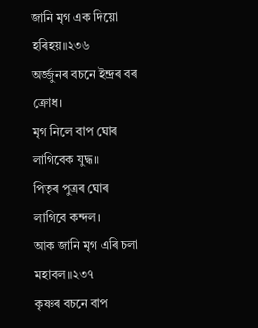জানি মৃগ এক দিয়ো হৰিহয়॥২৩৬
অৰ্জ্জুনৰ বচনে ইন্দ্ৰৰ বৰ ক্ৰোধ।
মৃগ নিলে বাপ ঘোৰ লাগিবেক যুদ্ধ॥
পিতৃৰ পুত্ৰৰ ঘোৰ লাগিবে কন্দল।
আক জানি মৃগ এৰি চলা মহাবল॥২৩৭
কৃষ্ণৰ বচনে বাপ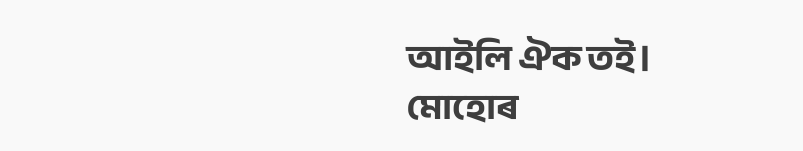আইলি ঐক তই।
মোহোৰ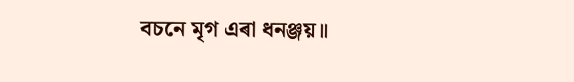বচনে মৃগ এৰা ধনঞ্জয়॥